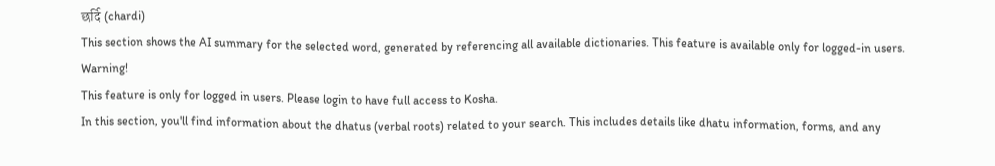छर्दि (chardi)
This section shows the AI summary for the selected word, generated by referencing all available dictionaries. This feature is available only for logged-in users.
Warning!
This feature is only for logged in users. Please login to have full access to Kosha.
In this section, you'll find information about the dhatus (verbal roots) related to your search. This includes details like dhatu information, forms, and any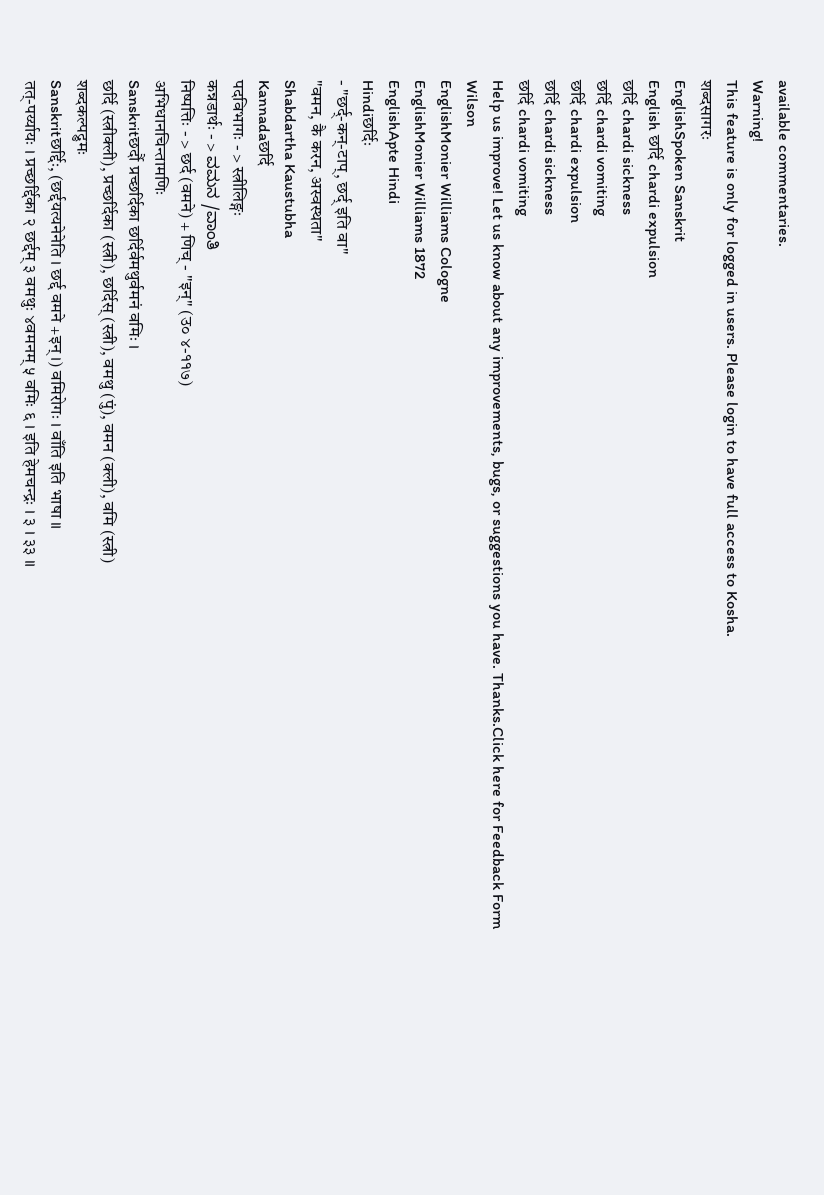available commentaries.
Warning!
This feature is only for logged in users. Please login to have full access to Kosha.
शब्दसागरः
EnglishSpoken Sanskrit
English छर्दि chardi expulsion
छर्दि chardi sickness
छर्दि chardi vomiting
छर्दि chardi expulsion
छर्दि chardi sickness
छर्दि chardi vomiting
Help us improve! Let us know about any improvements, bugs, or suggestions you have. Thanks.Click here for Feedback Form
Wilson
EnglishMonier Williams Cologne
EnglishMonier Williams 1872
EnglishApte Hindi
Hindiछर्दिः
- "छर्द्-कन्-टाप्, छर्द् इति वा"
"वमन, कै करन, अस्वस्थता"
Shabdartha Kaustubha
Kannadaछर्दि
पदविभागः - > स्त्रीलिङ्गः
कन्नडार्थः - > ವಮನ /ವಾಂತಿ
निष्पत्तिः - > छर्द (वमने) + णिच् - "इन्" (उ० ४-११७)
अभिधानचिन्तामणिः
Sanskritछर्दौ प्रच्छर्दिका छर्दिर्वमथुर्वमनं वमिः ।
छर्दि (स्त्रीक्ली), प्रच्छर्दिका (स्त्री), छर्दिस् (स्त्री), वमथु (पुं), वमन (क्ली), वमि (स्त्री)
शब्दकल्पद्रुमः
Sanskritछर्द्दिः, (छर्द्दयत्यनेनेति । छर्द्द वमने +इन् ।) वमिरोगः । वाँति इति भाषा ॥
तत्-पर्य्यायः । प्रच्छर्द्दिका २ छर्द्दम् ३ वमथुः ४वमनम् ५ वमिः ६ । इति हेमचन्द्रः । ३ । ३३ ॥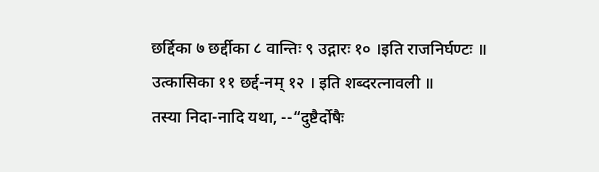छर्द्दिका ७ छर्द्दीका ८ वान्तिः ९ उद्गारः १० ।इति राजनिर्घण्टः ॥
उत्कासिका ११ छर्द्द-नम् १२ । इति शब्दरत्नावली ॥
तस्या निदा-नादि यथा, --“दुष्टैर्दोषैः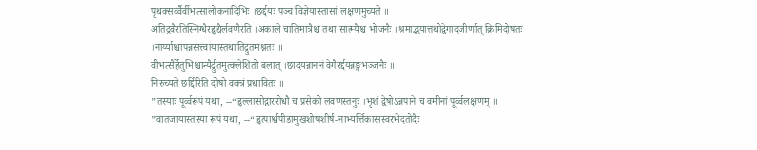पृथक्सर्व्वैर्वीभत्सालोकनादिभिः ।छर्द्दयः पञ्च विज्ञेयास्तासां लक्षणमुच्यते ॥
अतिद्रवैरतिस्निग्धैरहृद्यैर्लवणैरति ।अकाले चातिमात्रैश्च तथा सात्म्यैश्च भोजनैः ।श्रमाद्भयात्तथोद्वेगादजीर्णात् क्रिमिदोषतः ।नार्य्याश्चापन्नसत्त्वायास्तथातिद्रुतमश्नतः ॥
वीभत्सैर्हेतुभिश्चान्यैर्द्रुतमुत्क्लेशितो बलात् ।छादयन्नाननं वेगैरर्द्दयन्नङ्गभञ्जनैः ॥
निरुच्यते छर्द्दिरिति दोषो वक्त्रं प्रधावितः ॥
”तस्याः पूर्व्वरूपं यथा, --“हृल्लासोद्गाररोधौ च प्रसेको लवणस्तनुः ।भृशं द्वेषोऽन्नपाने च वमीनां पूर्व्वलक्षणम् ॥
”वातजायास्तस्या रूपं यथा, --“हृत्पार्श्वपीडामुखशोषशीर्ष-नाभ्यर्त्तिकासस्वरभेदतोदैः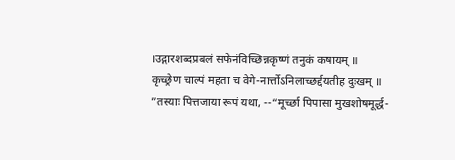।उद्गारशब्दप्रबलं सफेनंविच्छिन्नकृष्णं तनुकं कषायम् ॥
कृच्छ्रेण चाल्पं महता च वेगे-नार्त्तोऽनिलाच्छर्द्दयतीह दुःखम् ॥
”तस्याः पित्तजाया रूपं यथा, --“मूर्च्छा पिपासा मुखशोषमूर्द्ध-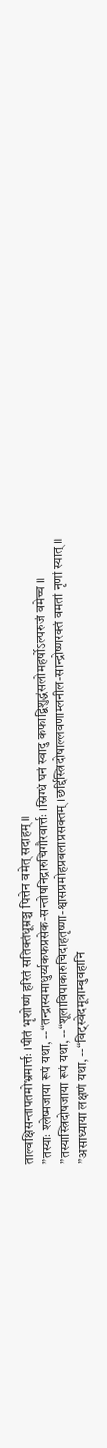ताल्वक्षिसन्तापतमोभ्रमार्त्तः ।पीतं भृशोष्णं हरितं सतिक्तंधूम्रञ्च पित्तेन वमेत् सदाहम् ॥
”तस्याः श्लेष्मजाया रूपं यथा, --“तन्द्रास्यमाधुर्य्यकफप्रसेक-सन्तोषनिद्रारुचिगौरवार्त्तः ।स्निग्धं घनं स्वादु कफाद्बिशुद्धंसलोमहर्षोऽल्परुजं वमेच्च ॥
”तस्यास्त्रिदोषजाया रूपं यथा, --“शूलाविपाकारुचिदाहतृष्णा-श्वासप्रमोहप्रबलाप्रसक्तम् ।छर्द्दिस्त्रिदोषाल्लवणाम्लनील-सान्द्रोष्णरक्तं वमतां नृणां स्यात् ॥
”असाध्याया लक्षणं यथा, --“विट्स्वेदमूत्राम्बुवहानि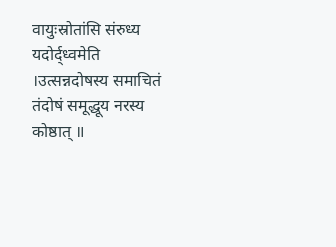वायुःस्रोतांसि संरुध्य यदोर्द्ध्वमेति ।उत्सन्नदोषस्य समाचितं तंदोषं समूद्धूय नरस्य कोष्ठात् ॥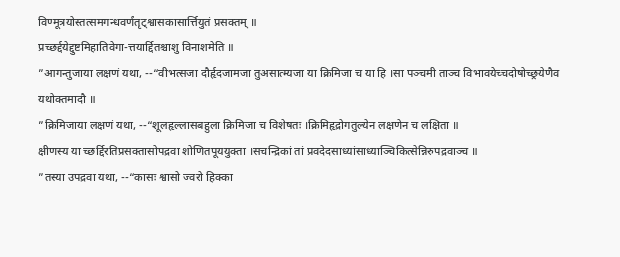विण्मूत्रयोस्तत्समगन्धवर्णंतृट्श्वासकासार्त्तियुतं प्रसक्तम् ॥
प्रच्छर्द्दयेद्दुष्टमिहातिवेगा-त्तयार्द्दितश्चाशु विनाशमेति ॥
”आगन्तुजाया लक्षणं यथा, --“वीभत्सजा दौर्हृदजामजा तुअसात्म्यजा या क्रिमिजा च या हि ।सा पञ्चमी ताञ्च विभावयेच्चदोषोच्छ्रयेणैव यथोक्तमादौ ॥
”क्रिमिजाया लक्षणं यथा, --“शूलहृल्लासबहुला क्रिमिजा च विशेषतः ।क्रिमिहृद्रोगतुल्येन लक्षणेन च लक्षिता ॥
क्षीणस्य या च्छर्द्दिरतिप्रसक्तासोपद्रवा शोणितपूययुक्ता ।सचन्द्रिकां तां प्रवदेदसाध्यांसाध्याञ्चिकित्सेन्निरुपद्रवाञ्च ॥
”तस्या उपद्रवा यथा, --“कासः श्वासो ज्वरो हिक्का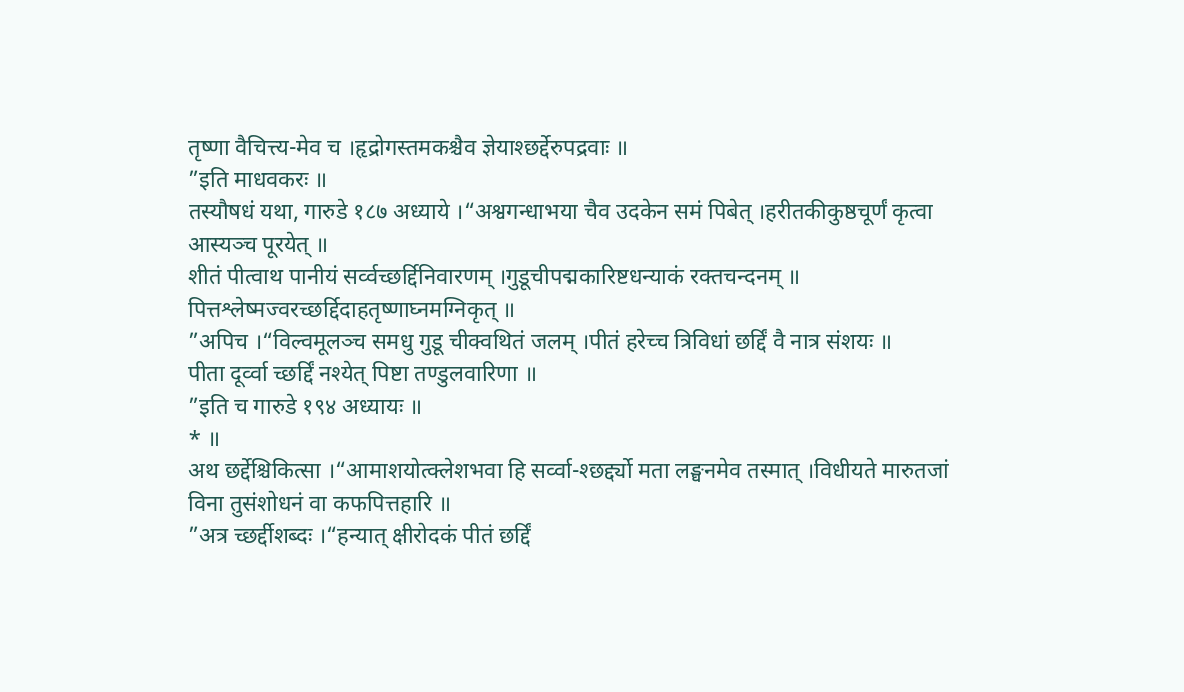तृष्णा वैचित्त्य-मेव च ।हृद्रोगस्तमकश्चैव ज्ञेयाश्छर्द्देरुपद्रवाः ॥
”इति माधवकरः ॥
तस्यौषधं यथा, गारुडे १८७ अध्याये ।“अश्वगन्धाभया चैव उदकेन समं पिबेत् ।हरीतकीकुष्ठचूर्णं कृत्वा आस्यञ्च पूरयेत् ॥
शीतं पीत्वाथ पानीयं सर्व्वच्छर्द्दिनिवारणम् ।गुडूचीपद्मकारिष्टधन्याकं रक्तचन्दनम् ॥
पित्तश्लेष्मज्वरच्छर्द्दिदाहतृष्णाघ्नमग्निकृत् ॥
”अपिच ।“विल्वमूलञ्च समधु गुडू चीक्वथितं जलम् ।पीतं हरेच्च त्रिविधां छर्द्दिं वै नात्र संशयः ॥
पीता दूर्व्वा च्छर्द्दिं नश्येत् पिष्टा तण्डुलवारिणा ॥
”इति च गारुडे १९४ अध्यायः ॥
* ॥
अथ छर्द्देश्चिकित्सा ।“आमाशयोत्क्लेशभवा हि सर्व्वा-श्छर्द्द्यो मता लङ्घनमेव तस्मात् ।विधीयते मारुतजां विना तुसंशोधनं वा कफपित्तहारि ॥
”अत्र च्छर्द्दीशब्दः ।“हन्यात् क्षीरोदकं पीतं छर्द्दिं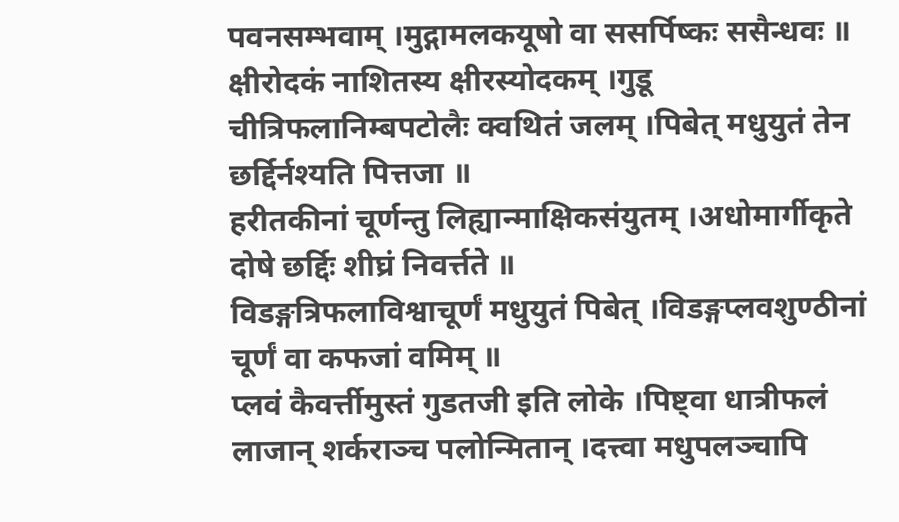पवनसम्भवाम् ।मुद्गामलकयूषो वा ससर्पिष्कः ससैन्धवः ॥
क्षीरोदकं नाशितस्य क्षीरस्योदकम् ।गुडू चीत्रिफलानिम्बपटोलैः क्वथितं जलम् ।पिबेत् मधुयुतं तेन छर्द्दिर्नश्यति पित्तजा ॥
हरीतकीनां चूर्णन्तु लिह्यान्माक्षिकसंयुतम् ।अधोमार्गीकृते दोषे छर्द्दिः शीघ्रं निवर्त्तते ॥
विडङ्गत्रिफलाविश्वाचूर्णं मधुयुतं पिबेत् ।विडङ्गप्लवशुण्ठीनां चूर्णं वा कफजां वमिम् ॥
प्लवं कैवर्त्तीमुस्तं गुडतजी इति लोके ।पिष्ट्वा धात्रीफलं लाजान् शर्कराञ्च पलोन्मितान् ।दत्त्वा मधुपलञ्चापि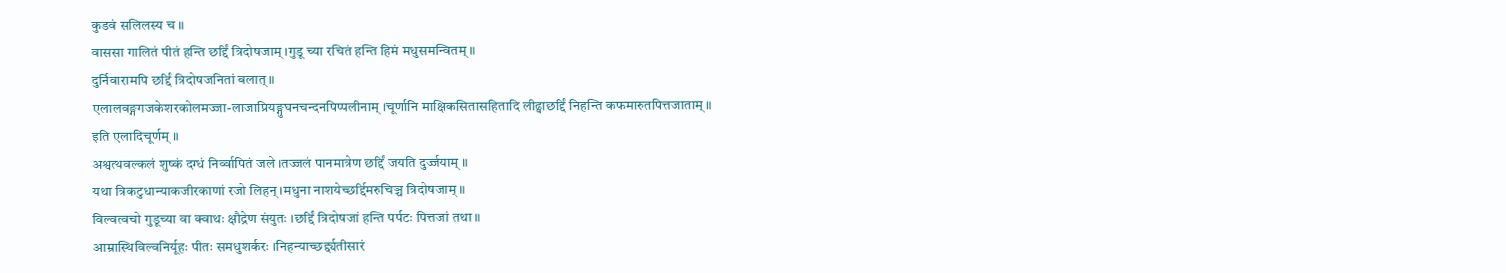कुडवं सलिलस्य च ॥
वाससा गालितं पीतं हन्ति छर्द्दिं त्रिदोषजाम् ।गुडू च्या रचितं हन्ति हिमं मधुसमन्वितम् ॥
दुर्निवारामपि छर्द्दिं त्रिदोषजनितां बलात् ॥
एलालवङ्गगजकेशरकोलमज्जा-लाजाप्रियङ्गुघनचन्दनपिप्पलीनाम् ।चूर्णानि माक्षिकसितासहितादि लीढ्वाछर्द्दिं निहन्ति कफमारुतपित्तजाताम् ॥
इति एलादिचूर्णम् ॥
अश्वत्थवल्कलं शुष्कं दग्धं निर्व्वापितं जले ।तज्जलं पानमात्रेण छर्द्दिं जयति दुर्ज्जयाम् ॥
यथा त्रिकटुधान्याकजीरकाणां रजो लिहन् ।मधुना नाशयेच्छर्द्दिमरुचिञ्च त्रिदोषजाम् ॥
विल्वत्वचो गुडूच्या वा क्वाथः क्षौद्रेण संयुतः ।छर्द्दिं त्रिदोषजां हन्ति पर्पटः पित्तजां तथा ॥
आम्रास्थिविल्वनिर्यूहः पीतः समधुशर्करः ।निहन्याच्छर्द्द्यतीसारं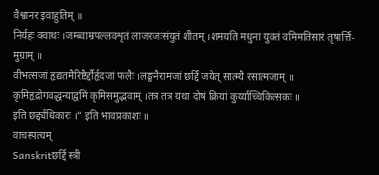वैश्वानर इवाहुतिम् ॥
निर्यहः क्वाथः ।जम्ब्वाम्रपल्लवशृतं लाजरजःसंयुतं शीतम् ।शमयति मधुना युक्तं वमिमतिसारं तृषार्त्ति-मुग्राम् ॥
वीभत्सजां हृद्यतमैरिष्टैर्द्दौर्हृदजां फलैः ।लङ्घनैरामजां छर्द्दिं जयेत् सात्म्यै रसात्मजाम् ॥
कृमिहृद्रोगवद्धन्याद्वमिं कृमिसमुद्भवाम् ।तत्र तत्र यथा दोषं क्रियां कुर्य्याच्चिकित्सकः ॥
इति छर्द्द्यधिकारः ।” इति भावप्रकाशः ॥
वाचस्पत्यम्
Sanskritछर्द्दि स्त्री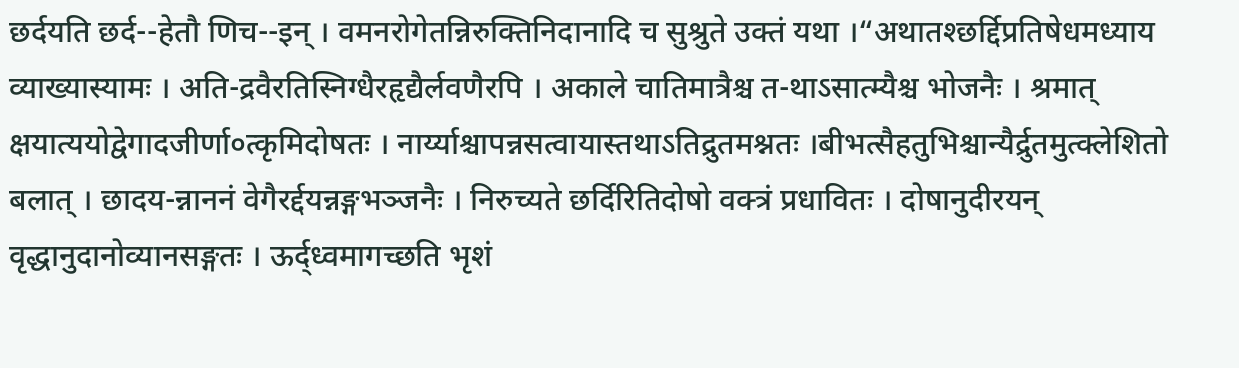छर्दयति छर्द--हेतौ णिच--इन् । वमनरोगेतन्निरुक्तिनिदानादि च सुश्रुते उक्तं यथा ।“अथातश्छर्द्दिप्रतिषेधमध्याय व्याख्यास्यामः । अति-द्रवैरतिस्निग्धैरहृद्यैर्लवणैरपि । अकाले चातिमात्रैश्च त-थाऽसात्म्यैश्च भोजनैः । श्रमात् क्षयात्ययोद्वेगादजीर्णा०त्कृमिदोषतः । नार्य्याश्चापन्नसत्वायास्तथाऽतिद्रुतमश्नतः ।बीभत्सैहतुभिश्चान्यैर्द्रुतमुत्क्लेशितो बलात् । छादय-न्नाननं वेगैरर्द्दयन्नङ्गभञ्जनैः । निरुच्यते छर्दिरितिदोषो वक्त्रं प्रधावितः । दोषानुदीरयन् वृद्धानुदानोव्यानसङ्गतः । ऊर्द्ध्वमागच्छति भृशं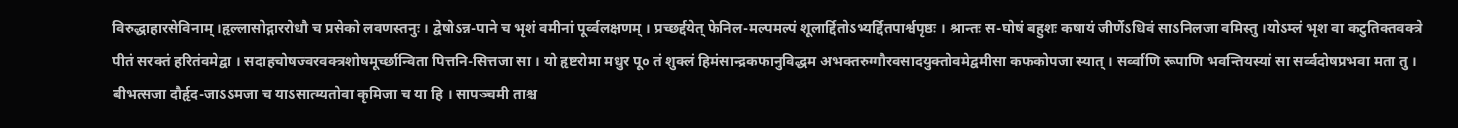विरुद्धाहारसेविनाम् ।हृल्लासोद्गाररोधौ च प्रसेको लवणस्तनुः । द्वेषोऽन्न-पाने च भृशं वमीनां पूर्व्वलक्षणम् । प्रच्छर्द्दयेत् फेनिल-मल्पमल्पं शूलार्द्दितोऽभ्यर्द्दितपार्श्वपृष्ठः । श्रान्तः स-घोषं बहुशः कषायं जीर्णेऽधिवं साऽनिलजा वमिस्तु ।योऽम्लं भृश वा कटुतिक्तवक्त्रे पीतं सरक्तं हरितंवमेद्वा । सदाहचोषज्वरवक्त्रशोषमूर्च्छान्विता पित्तनि-सित्तजा सा । यो हृष्टरोमा मधुर पू० तं शुक्लं हिमंसान्द्रकफानुविद्धम अभक्तरुग्गौरवसादयुक्तोवमेद्वमीसा कफकोपजा स्यात् । सर्व्वाणि रूपाणि भवन्तियस्यां सा सर्व्वदोषप्रभवा मता तु । बीभत्सजा दौर्हृद-जाऽऽमजा च याऽसात्म्यतोवा कृमिजा च या हि । सापञ्चमी ताश्च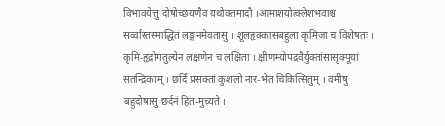विभावयेत्तु दोषोच्छयणैव यथोक्तमादौ ।आमाशयोत्क्लेशभवाश्च सर्व्वास्तस्माद्धितं लङ्गनमेवतासु । शूलहृक्कासबहुला कृमिजा च विशेषतः । कृमि-हृद्रोगतुल्येन लक्षणेन च लक्षिता । क्षीणम्योपद्रवैर्युक्तांसासृक्पूयां सतन्द्रिकाम् । छर्दिं प्रसक्तां कुशलो नार-भेत चिकित्सितुम् । वमीषु बहुदोषासु छर्दनं हित-मुच्यते ।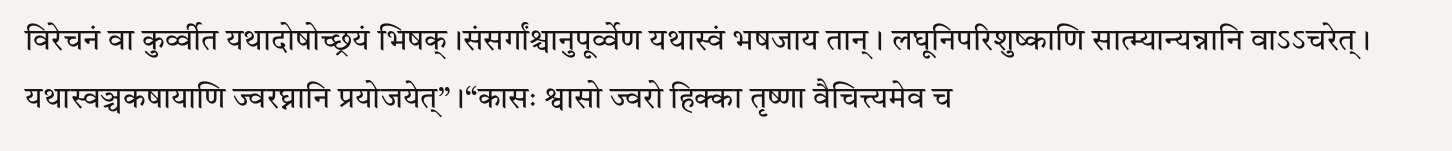विरेचनं वा कुर्व्वीत यथादोषोच्छ्रयं भिषक् ।संसर्गांश्चानुपूर्व्वेण यथास्वं भषजाय तान् । लघूनिपरिशुष्काणि सात्म्यान्यन्नानि वाऽऽचरेत् । यथास्वञ्चकषायाणि ज्वरघ्नानि प्रयोजयेत्” ।“कासः श्वासो ज्वरो हिक्का तृष्णा वैचित्त्यमेव च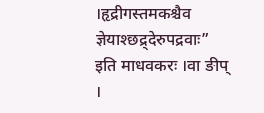।हृद्रीगस्तमकश्चैव ज्ञेयाश्छद्र्देरुपद्रवाः” इति माधवकरः ।वा ङीप् ।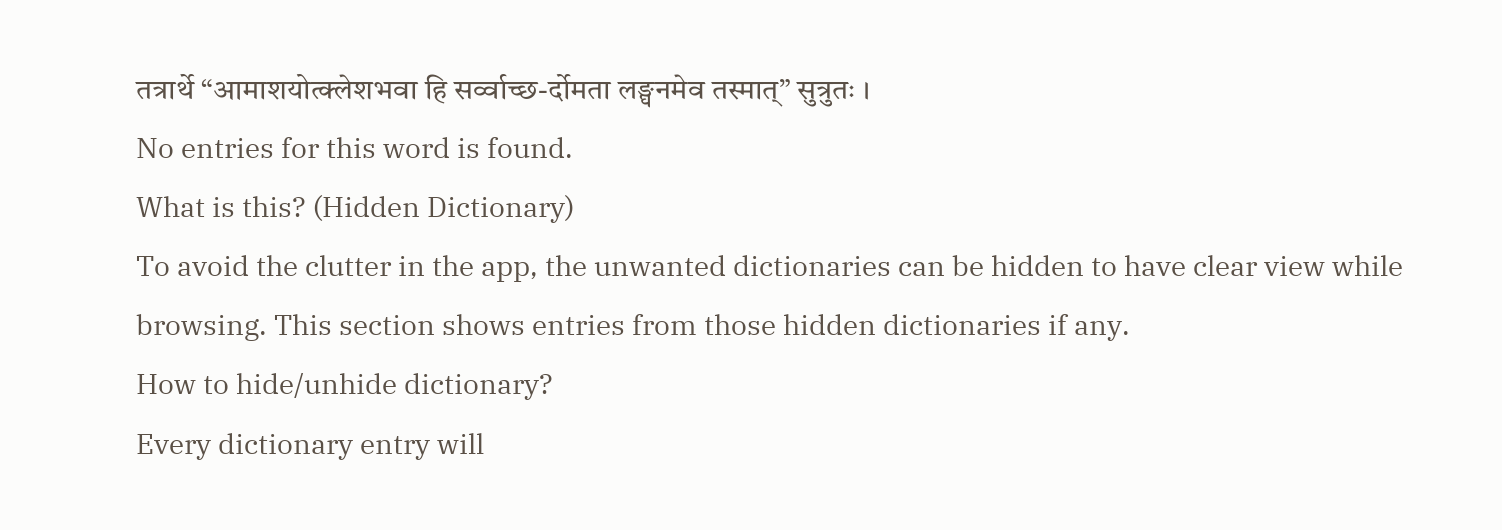तत्रार्थे “आमाशयोत्क्लेशभवा हि सर्व्वाच्छ-र्दोमता लङ्घनमेव तस्मात्” सुत्रुतः ।
No entries for this word is found.
What is this? (Hidden Dictionary)
To avoid the clutter in the app, the unwanted dictionaries can be hidden to have clear view while browsing. This section shows entries from those hidden dictionaries if any.
How to hide/unhide dictionary?
Every dictionary entry will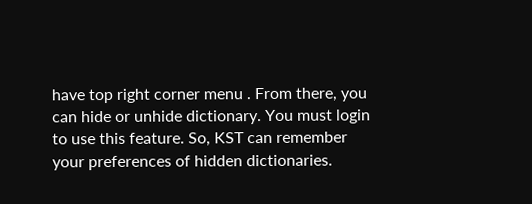have top right corner menu . From there, you can hide or unhide dictionary. You must login to use this feature. So, KST can remember your preferences of hidden dictionaries.